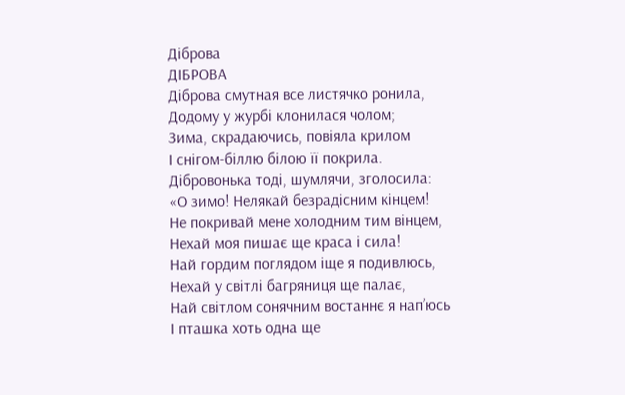Діброва
ДІБРОВА
Діброва смутная все листячко ронила,
Додому у журбі клонилася чолом;
Зима, скрадаючись, повіяла крилом
І снігом-біллю білою її покрила.
Дібровонька тоді, шумлячи, зголосила:
«О зимо! Нелякай безрадісним кінцем!
Не покривай мене холодним тим вінцем,
Нехай моя пишає ще краса і сила!
Най гордим поглядом іще я подивлюсь,
Нехай у світлі багряниця ще палає,
Най світлом сонячним востаннє я нап’юсь
І пташка хоть одна ще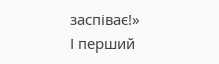заспіває!»
І перший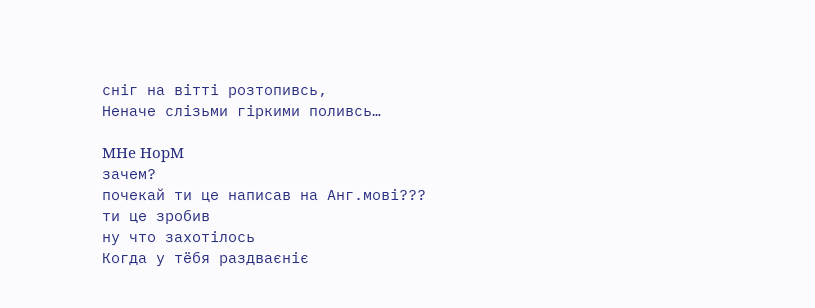сніг на вітті розтопивсь,
Неначе слізьми гіркими поливсь…

MHe HopM
зачем?
почекай ти це написав на Анг.мові???
ти це зробив
ну что захотілось
Когда у тёбя раздваєніє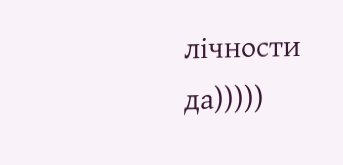лічности
да)))))